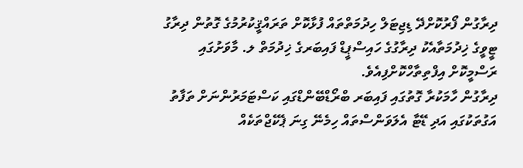ދިރާގުން ފޯރުކޮށްދޭ ޑިޖިޓަލް ހިދުމަތްތައް ފުޅާކޮށް ތަރައްޤީކުރުމުގެ ގޮތުން ދިރާގު ޓީވީގެ ޚިދުމަތާއެކު ދިރާގުގެ ހައިސްޕީޑް ފައިބަރގެ ޚިދުމަތް ލ. މާވަށުގައި ރަސްމީކޮށް އިފްތިތާހްކޮށްފިއެވެ.
ދިރާގުން ހާމަކުރާ ގޮތުގައި ފައިބަރ ބްރޯޑްބޭންޑްގައި ކަސްޓަމަރުންނަށް ތަފާތު އަގުތަކުގައި އަދި ޑޭޓާ އެލަވަންސްތައް ހިމެނޭ ގިނަ ޕެކޭޖްތަކެއް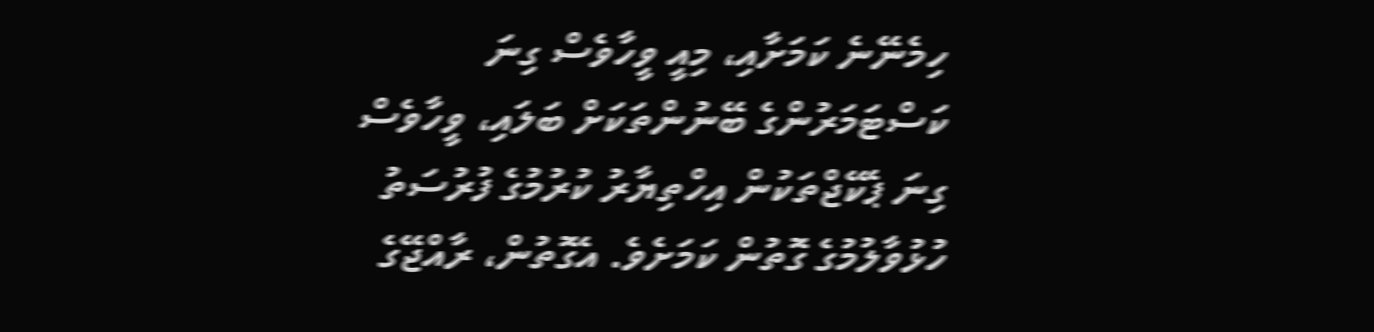ހިމެނޭނެ ކަމަށާއި، މިއީ ވީހާވެސް ގިނަ ކަސްޓަމަރުންގެ ބޭނުންތަކަށް ބަލައި، ވީހާވެސް ގިނަ ޕެކޭޖްތަކުން އިހްތިޔާރު ކުރުމުގެ ފުރުސަތު ހުޅުވާލުމުގެ ގޮތުން ކަމަށެވެ. އެގޮތުން، ރާއްޖޭގެ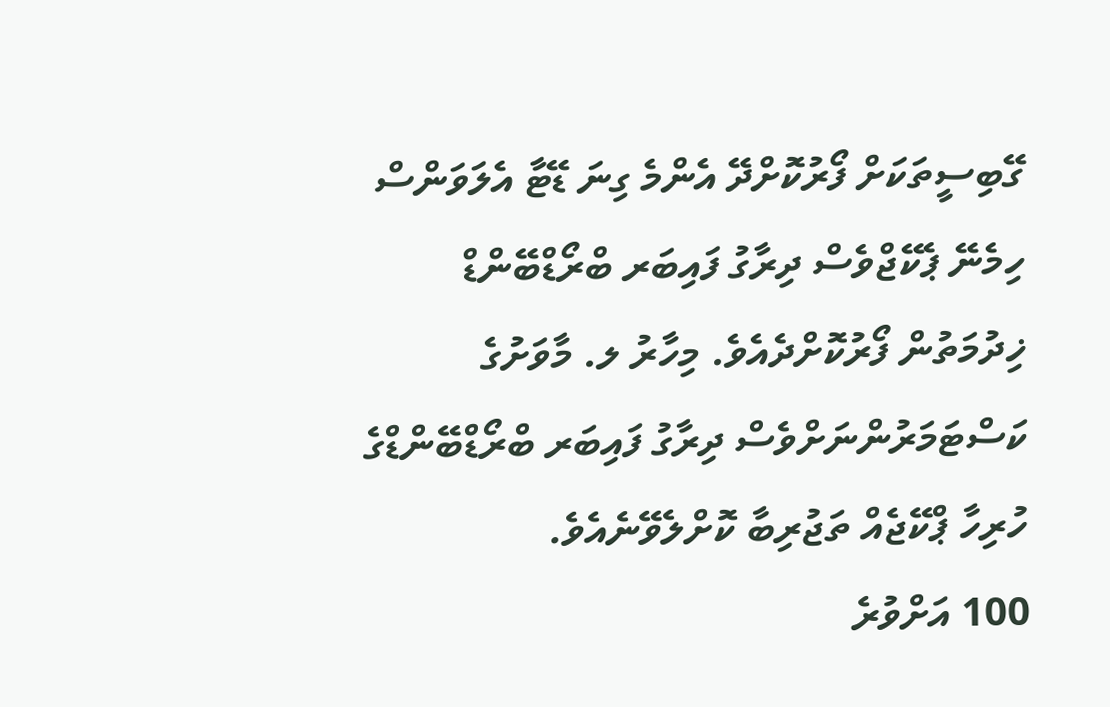ގޭބިސީތަކަށް ފޯރުކޮށްދޭ އެންމެ ގިނަ ޑޭޓާ އެލަވަންސް ހިމެނޭ ޕެކޭޖްވެސް ދިރާގު ފައިބަރ ބްރޯޑްބޭންޑް ޚިދުމަތުން ފޯރުކޮށްދެއެވެ. މިހާރު ލ. މާވަށުގެ ކަސްޓަމަރުންނަށްވެސް ދިރާގު ފައިބަރ ބްރޯޑްބޭންޑްގެ ހުރިހާ ޕްކޭޖެއް ތަޖުރިބާ ކޮށްލެވޭނެއެވެ.
100 އަށްވުރެ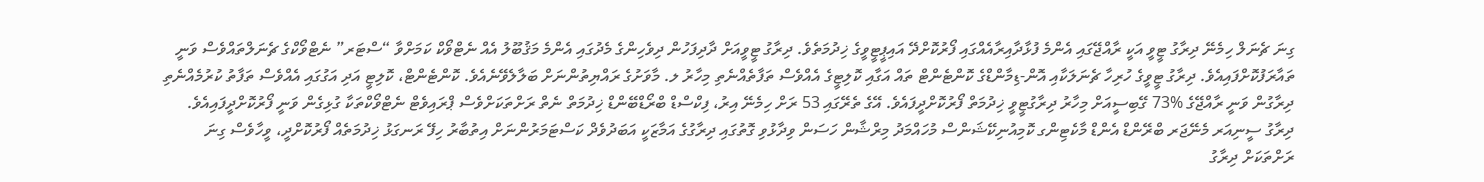ގިނަ ޗެނަލް ހިމެނޭ ދިރާގު ޓީވީ އަކީ ރާއްޖޭގައި އެންމެ ފުޅާދާއިރާއެއްގައި ފޯރުކޮށްދޭ އައިޕީޓީވީގެ ޚިދުމަތެވެ. ދިރާގު ޓީވީއަށް ދާދިފަހުން ދިވެހިންގެ މެދުގައި އެންމެ މަޤުބޫލު އެއް ނެޓްވޯކް ކަމަށްވާ “ސްޓަރ” ނެޓްވޯކްގެ ޗެނަލްތައްވެސް ވަނީ ތައާރަފުކޮށްފައިއެވެ. ދިރާގު ޓީވީގެ ހުރިހާ ޗެނަލަކާއި އޮން-ޑިމާންޑްގެ ކޮންޓެންޓް ތައް އަގާއި ކޮލިޓީގެ އެއްވެސް ތަފާތެއްނެތި މިހާރު ލ. މާވަށުގެ ރައްޔިތުންނަށް ބަލާލެވޭނެއެވެ. ކޮންޓެންޓް، ކޮލިޓީ އަދި އަގުގައި އެއްވެސް ތަފާތު ކުރުމެއްނެތި ދިރާގުން ވަނީ ރާއްޖޭގެ %73 ގޭބިސީއަށް މިހާރު ދިރާގުޓީވީ ޚިދުމަތް ފޯރުކޮށްދީފައެވެ. އޭގެ ތެރޭގައި 53 ރަށް ހިމެނޭ އިރު، ފިކްސްޑް ބްރޯޑްބޭންޑް ޚިދުމަތް ނެތް ރަށްތަކަށްވެސް ޕްރައިވެޓް ނެޓްވޯކްތަކާ ގުޅިގެން ވަނީ ފޯރުކޮށްދީފައިއެވެ.
ދިރާގު ސީނިއަރ މެނޭޖަރ ބްރޭންޑް އެންޑް މާކެޓިންގ ކޮމިއުނިކޭޝަންސް މުހައްމަދު މިރްޝާން ހަސަން ވިދާޅުވި ގޮތުގައި ދިރާގުގެ އަމާޒަކީ އަބަދުވެދް ކަސްޓަމަރުންނަށް އިތުބާރު ހިފޭ ރަނގަޅު ޚިދުމަތެއް ފޯރުކޮށްދީ، ވީހާވެސް ގިނަ ރަށްތަކަށް ދިރާގު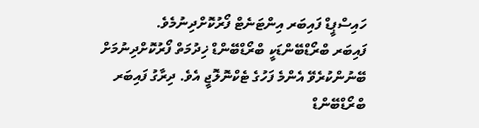ހައިސްޕީޑް ފައިބަރ އިންޓަނެޓް ފޯރުކޮށްދިނުމެވެ.
ފައިބަރ ބްރޯޑްބޭންޑަކީ ބްރޯޑްބޭންޑް ޚިދުމަތް ފޯރުކޮށްދިނުމަށް ބޭނުންކުރެވޭ އެންމެ ފަހުގެ ޓެކްނޮލޮޖީ އެވެ. ދިރާގު ފައިބަރ ބްރޯޑްބޭންޑް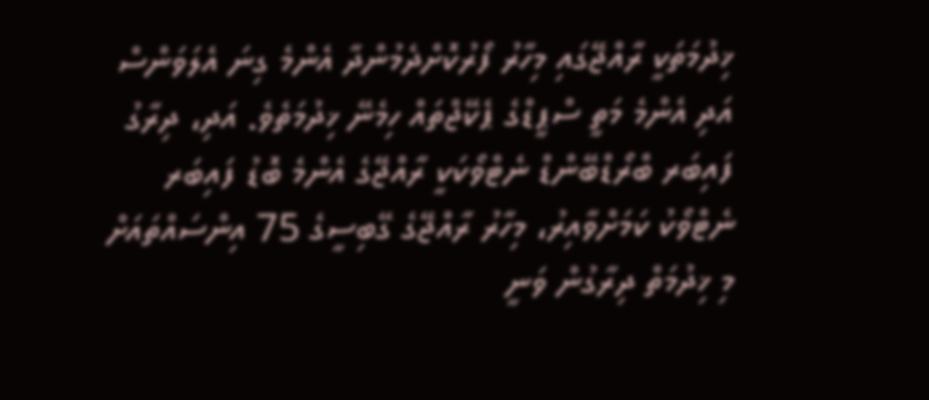ޚިދުމަތަކީ ރާއްޖޭގައި މިހާރު ފޯރުކޮށްދެމުންދާ އެންމެ ގިނަ އެލަވަންސް އަދި އެންމެ މަތީ ސްޕީޑްގެ ޕެކޭޖްތައް ހިމެނޭ ޚިދުމަތެވެ. އަދި، ދިރާގު ފައިބަރ ބްރޯޑްބޭންޑް ނެޓްވޯކަކީ ރާއްޖޭގެ އެންމެ ބޮޑު ފައިބަރ ނެޓްވޯކު ކަމަށްވާއިރު، މިހާރު ރާއްޖޭގެ ގޭބިސީގެ 75 އިންސައްތައަށް މި ޚިދުމަތް ދިރާގުން ވަނީ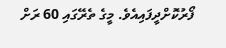ފޯރުކޮށްދީފައިއެވެ. މީގެ ތެރޭގައި 60 ރަށް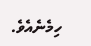ހިމެނެއެވެ.